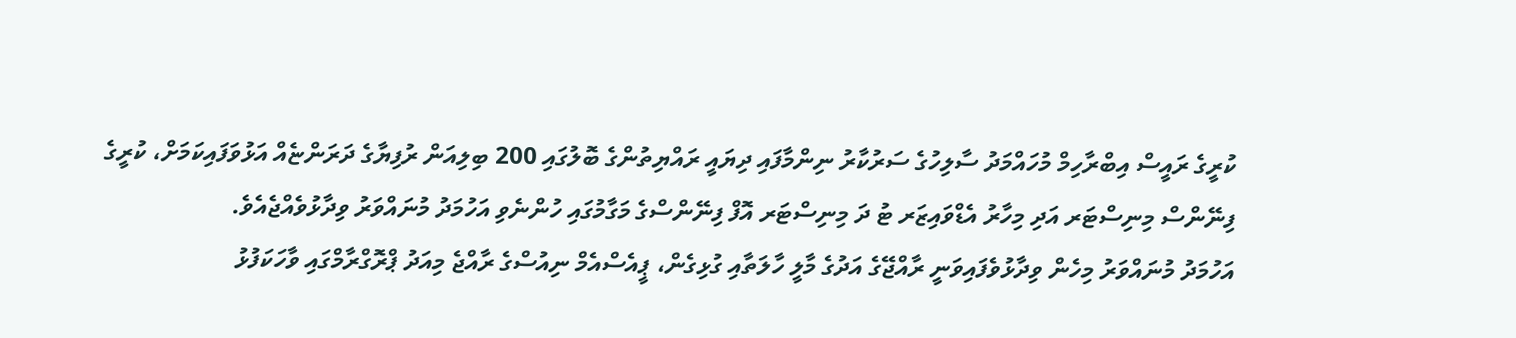ކުރީގެ ރައީސް އިބްރާހިމް މުހައްމަދު ސާލިހުގެ ސަރުކާރު ނިންމާފައި ދިޔައީ ރައްޔިތުންގެ ބޮލުގައި 200 ބިލިއަން ރުފިޔާގެ ދަރަންޏެއް އަޅުވަފައިކަމަށް، ކުރީގެ ފިނޭންސް މިނިސްޓަރ އަދި މިހާރު އެޑްވައިޒަރ ޓު ދަ މިނިސްޓަރ އޮފް ފިނޭންސްގެ މަގާމުގައި ހުންނެވި އަހުމަދު މުނައްވަރު ވިދާޅުވެއްޖެއެވެ.
އަހުމަދު މުނައްވަރު މިހެން ވިދާޅުވެފައިވަނީ ރާއްޖޭގެ އަދުގެ މާލީ ހާލަތާއި ގުޅިގެން، ޕީއެސްއެމް ނިއުސްގެ ރާއްޖެ މިއަދު ޕްރޮގްރާމްގައި ވާހަކަފުޅު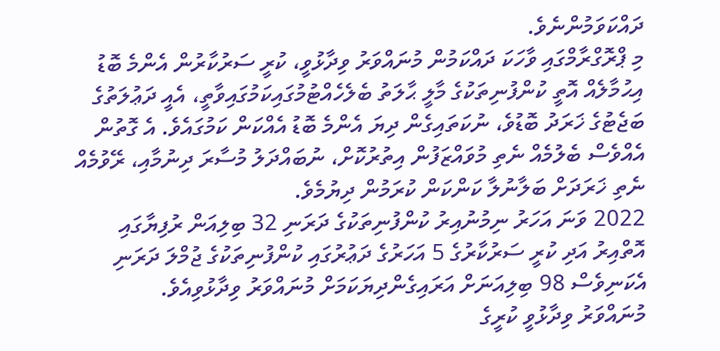ދައްކަވަމުންނެވެ.
މި ޕްރޮގްރާމްގައި ވާހަކަ ދައްކަމުން މުނައްވަރު ވިދާޅުވީ، ކުރީ ސަރުކާރުން އެންމެ ބޮޑު އިޙުމާލެއް އޮތީ ކުންފުނިތަކުގެ މާލީ ޙާލަތު ބެލެހެއްޓުމުގައިކަމުގައިވާތީ، އެއީ ދަޢުލަތުގެ ބަޖެޓުގެ ޚަރަދު ބޮޑުވެ، ނުކަތައިގެން ދިޔަ އެންމެ ބޮޑު އެއްކަން ކަމުގައެވެ. އެ ގޮތުން އެއްވެސް ބެލުމެއް ނެތި މުވައްޒަފުން އިތުރުކޮށް، ނުބައްދަލު މުސާރަ ދިނުމާއި، ރޭވުމެއް ނެތި ޚަރަދަށް ބަލާނުލާ ކަންކަން ކުރަމުން ދިޔުމެވެ.
2022 ވަނަ އަހަރު ނިމުނުއިރު ކުންފުނިތަކުގެ ދަރަނި 32 ބިލިއަން ރުފިޔާގައި އޮތްއިރު އަދި ކުރީ ސަރުކާރުގެ 5 އަހަރުގެ ދަޢުރުގައި ކުންފުނިތަކުގެ ޖުމްލަ ދަރަނި އެކަނިވެސް 98 ބިލިއަނަށް އަރައިގެންދިޔަކަމަށް މުނައްވަރު ވިދާޅުވިއެވެ.
މުނައްވަރު ވިދާޅުވީ ކުރީގެ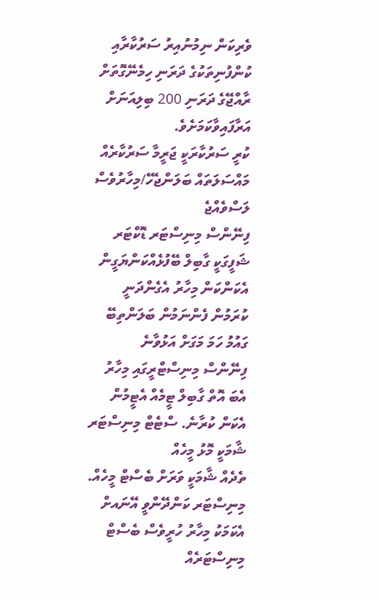ވެރިކަން ނިމުނުއިރު ސަރުކާރާއި ކުންފުނިތަކުގެ ދަރަނި ހިމެނޭގޮތަށް ރާއްޖޭގެ ދަރަނި 200 ބިލިއަނަށް އަރާފައިވާކަމަށެވެ.
ކުރީ ސަރުކާރަކީ ޖަރީމާ ސަރުކާރެއް މައްސަލަތައް ބަލަންޖެހޭ/މިހާރުވެސް ލަސްވެއްޖެ
ފިނޭންސް މިނިސްޓަރ ޑޮކްޓަރ ޝަފީގަކީ ގާބިލް ބޭފުޅެއްކަންޔަގީން އެކަންކަން މިހާރު އެގެންދަނީ ކުރަމުން ފެންނަމުން ބަލަންތިބޭ ގައުމު ހަމަ މަގަށް އަޅުވާނެ
ފިނޭންސް މިނިސްޓްރީގައި މިހާރު އެބަ އޮތް ގާބިލް ޓީމެއް އެޓީމުން އެކަން ކުރާނެ. ސްޓެޓް މިނިސްޓަރ ޝާމަކީ މޮޅު މީހެއް
ތެދެއް ޝާމަކީ ވަރަށް ބެސްޓް މީހެއް. މިނިސްޓަރ ކަންދޭންވީ އޭނައށް އެކަމަކު މިހާރު ހުރީވެސް ބެސްޓް މިނިސްޓަރެއް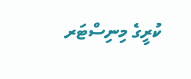ކުރީގެ މިނިސްޓަރ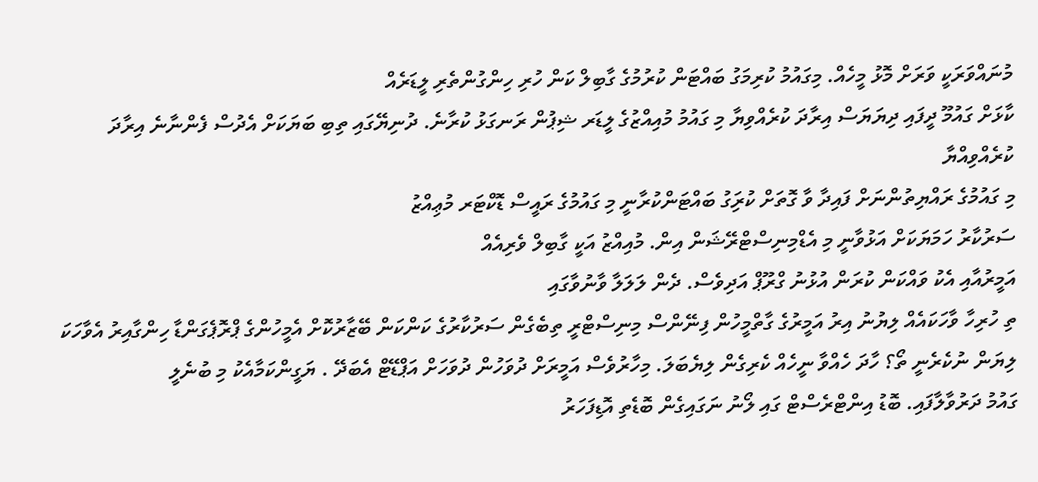މުނައްވަރަކީ ވަރަށް މޮޅު މީހެއް. މިގައުމު ކުރިމަގު ބައްޓަން ކުރުމުގެ ގާބިލް ކަން ހުރި ހިންގުންތެރި ލީޑަރެއް
ކާޅަށް ގައުމޫ ދީފައި ދިޔަޔަސް އިރާދަ ކުރެއްވިޔާ މި ގައުމު މުއިއްޒުގެ ލީޑަރ ޝިޕުން ރަނގަޅު ކުރާނެ. ދުނިޔޭގައި ތިބި ބަޔަކަށް އެދުސް ފެންނާނެ އިރާދަ ކުރެއްވިއްޔާ
މި ގައުމުގެ ރައްޔިތުންނަށް ފައިދާ ވާ ގޮތަށް ކުރިަގު ބައްޓަންކުރާނީ މި ގައުމުގެ ރައީސް ޑޮކްޓަރ މުޢިއްޒު
ސަރުކާރު ހަމަޔަކަށް އަޅުވާނީ މި އެޑްމިނިސްޓްރޭޝަން އިން. މުއިއްޒު އަކީ ގާބިލް ވެރިއެއް
އަމީރުއާއި އެކު ވައްކަން ކުރަން އުޅުނު ގްރޫޕް އަދިވެސް. ދެން ލަލަލާ ވާނުވާގައި
ތި ހުރިހާ ވާހަކައެއް ލިޔުނު އިރު އަމީރުގެ ގާތްމީހުން ފިނޭންސް މިނިސްޓްރީ ތިބެގެން ސަރުކާރުގެ ކަންކަން ބޭޒާރުކޮށް އެމީހުންގެ ޕްރޮޕެގަންޑާ ހިންގާއިރު އެވާހަކަ ލިޔަން ނުކެރެނީ ތޯ؟ ހާދަ ހެއްވާ ނީހެއް ކެރިގެން ލިޔެބަލަ. މިހާރުވެސް އަމީރަށް ދުވަހުން ދުވަހަށް އަޕްޑޭޓް އެބަދޭ . ޔަގީންކަމާއެކު މި ބުނެލީ
ގައުމު ދަރުވާލާފައި. ބޮޑު އިންޓްރެސްޓް ގައި ލޯނު ނަގައިގެން ބޮޑެތި އޮޑިފަހަރު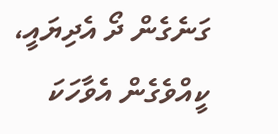ގަނެގެން ދޯ އެދިޔައީ، ކީއްވެގެން އެވާހަކަ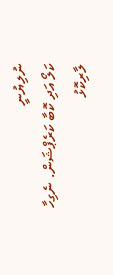ނުލިޔުނީ
ކަލޯ އަދި ކޮބާ ކަރެޕްޝަން. ނެގިހާ ލާރިކޮޅު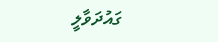ގައުދަވާލީ